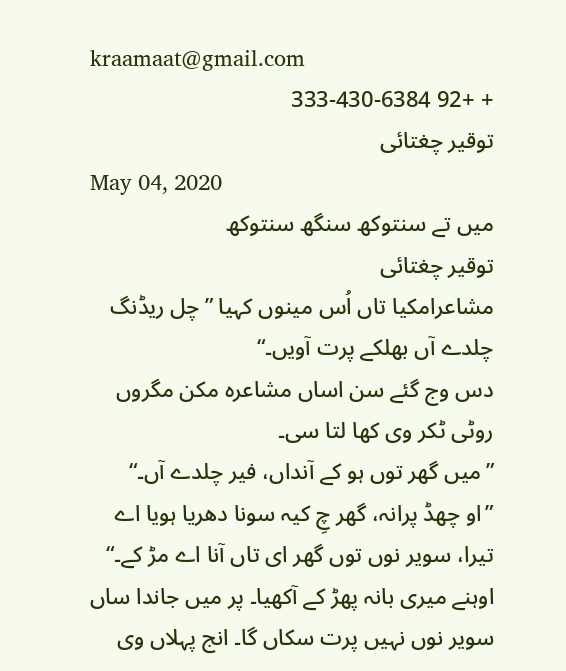kraamaat@gmail.com
+ +92 333-430-6384
توقیر چغتائی
May 04, 2020
میں تے سنتوکھ سنگھ سنتوکھ
توقیر چغتائی
مشاعرامکیا تاں اُس مینوں کہیا ”چل ریڈنگ چلدے آں بھلکے پرت آویں۔“
دس وج گئے سن اساں مشاعرہ مکن مگروں روٹی ٹکر وی کھا لتا سی۔
”میں گھر توں ہو کے آنداں، فیر چلدے آں۔“
”او چھڈ پرانہ، گھر چِ کیہ سونا دھریا ہویا اے تیرا، سویر نوں توں گھر ای تاں آنا اے مڑ کے۔“ اوہنے میری بانہ پھڑ کے آکھیا۔ پر میں جاندا ساں سویر نوں نہیں پرت سکاں گا۔ انج پہلاں وی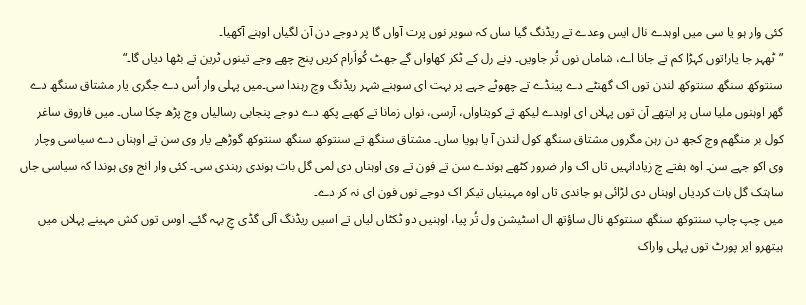کئی وار ہو یا سی میں اوہدے نال ایس وعدے تے ریڈنگ گیا ساں کہ سویر نوں پرت آواں گا پر دوجے دن آن لگیاں اوہنے آکھیا۔
”ٹھہر جا یار!توں کہڑا کم تے جانا اے، شاماں نوں تُر جاویں۔ دِنے رل کے ٹکر کھاواں گے جھٹ کُواَرام کریں پنج چھے وجے تینوں ٹرین تے بٹھا دیاں گا۔“
سنتوکھ سنگھ سنتوکھ لندن توں اک گھنٹے دے پینڈے تے چھوٹے جہے پر بہت ای سوہنے شہر ریڈنگ وچ رہندا سی۔میں پہلی وار اُس دے جگری یار مشتاق سنگھ دے گھر اوہنوں ملیا ساں پر ایتھے آن توں پہلاں ای اوہدے لیکھ تے کویتاواں، آرسی، نواں زمانا تے کھبے پکھ دے دوجے پنجابی رسالیاں وچ پڑھ چکا ساں۔ میں فاروق ساغر کول بر منگھم وچ کجھ دن رہن مگروں مشتاق سنگھ کول لندن آ یا ہویا ساں۔ مشتاق سنگھ تے سنتوکھ سنگھ سنتوکھ گوڑھے یار وی سن تے اوہناں دے سیاسی وچار وی اکو جہے سن۔ اوہ ہفتے چ زیادانہیں تاں اک وار ضرور کٹھے ہوندے سن تے فون تے وی اوہناں دی لمی گل بات ہوندی رہندی سی۔ کئی وار انج وی ہوندا کہ سیاسی جاں ساہتک گل بات کردیاں اوہناں دی لڑائی ہو جاندی تاں اوہ مہینیاں تیکر اک دوجے نوں فون ای نہ کر دے۔
میں چپ چاپ سنتوکھ سنگھ سنتوکھ نال ساؤتھ ال اسٹیشن ول تُر پیا، اوہنیں دو ٹکٹاں لیاں تے اسیں ریڈنگ آلی گڈی چِ بہہ گئے۔ اوس توں کش مہینے پہلاں میں ہیتھرو ایر پورٹ توں پہلی واراک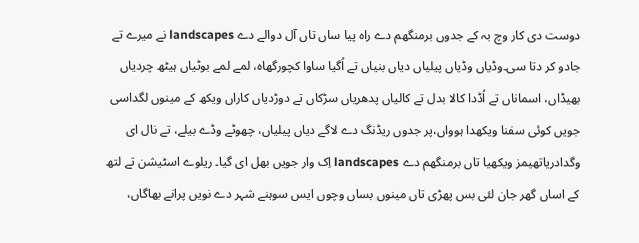دوست دی کار وچ بہ کے جدوں برمنگھم دے راہ پیا ساں تاں آل دوالے دے landscapes نے میرے تے جادو کر دتا سی۔وڈیاں وڈیاں پیلیاں دیاں بنیاں تے اُگیا ساوا کچورگھاہ، لمے لمے بوٹیاں ہیٹھ چردیاں بھیڈاں، اسماناں تے اُڈدا کالا بدل تے کالیاں پدھریاں سڑکاں تے دوڑدیاں کاراں ویکھ کے مینوں لگداسی جویں کوئی سفنا ویکھدا ہوواں،پر جدوں ریڈنگ دے لاگے دیاں پیلیاں، چھوٹے وڈے بیلے، تے نال ای وگدادریاتھیمز ویکھیا تاں برمنگھم دے landscapes اِک وار جویں بھل ای گیا۔ ریلوے اسٹیشن تے لتھ کے اساں گھر جان لئی بس پھڑی تاں مینوں بساں وچوں ایس سوہنے شہر دے نویں پرانے بھاگاں،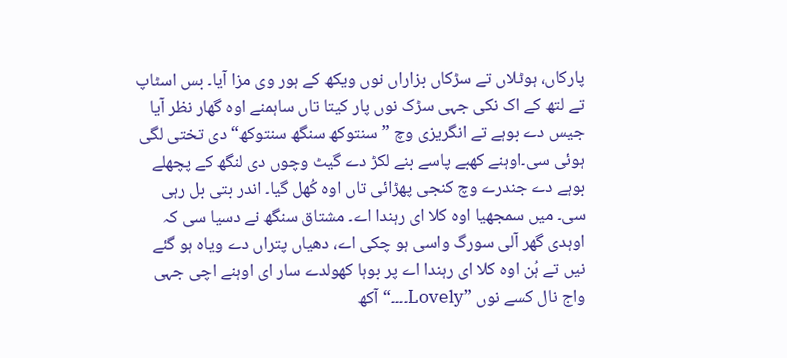پارکاں، ہوٹلاں تے سڑکاں بزاراں نوں ویکھ کے ہور وی مزا آیا۔ بس اسٹاپ تے لتھ کے اک نکی جہی سڑک نوں پار کیتا تاں ساہمنے اوہ گھار نظر آیا جیس دے بوہے تے انگریزی وچ ”سنتوکھ سنگھ سنتوکھ“ دی تختی لگی ہوئی سی۔اوہنے کھبے پاسے بنے لکڑ دے گیٹ وچوں دی لنگھ کے پچھلے بوہے دے جندرے وچ کنجی پھڑائی تاں اوہ کُھل گیا۔ اندر بتی بل رہی سی۔ میں سمجھیا اوہ کلا ای رہندا اے۔ مشتاق سنگھ نے دسیا سی کہ اوہدی گھر آلی سورگ واسی ہو چکی اے، دھیاں پتراں دے ویاہ ہو گئے نیں تے ہُن اوہ کلا ای رہندا اے پر بوہا کھولدے سار ای اوہنے اچی جہی واج نال کسے نوں ”Lovely۔۔۔۔“ آکھ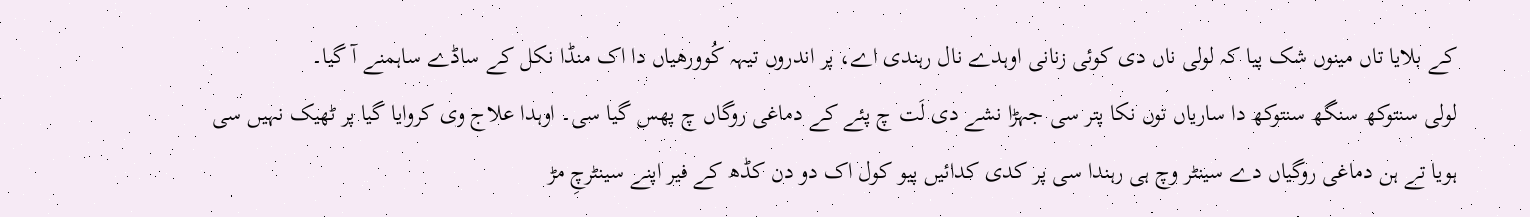کے بلایا تاں مینوں شک پیا کہ لولی ناں دی کوئی زنانی اوہدے نال رہندی اے، پر اندروں تیہہ کُوورھیاں دا اک منڈا نکل کے ساڈے ساہمنے آ گیا۔
لولی سنتوکھ سنگھ سنتوکھ دا ساریاں توں نکا پتر سی جہڑا نشے دی لَت چ پئے کے دماغی روگاں چ پھس گیا سی۔ اوہدا علاج وی کروایا گیا پر ٹھیک نہیں سی ہویا تے ہن دماغی روگیاں دے سینٹر وچ ہی رہندا سی پر کدی کدائیں پیو کول اک دو دن کڈھ کے فیر اپنے سینٹرچِ مڑ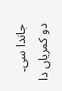جاندا سی۔
دو کمریاں دا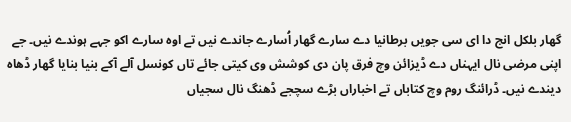گھار بلکل انج دا ای سی جویں برطانیا دے سارے گھار اُسارے جاندے نیں تے اوہ سارے اکو جہے ہوندے نیں۔ جے اپنی مرضی نال ایہناں دے ڈیزائن وچ فرق پان دی کوشش وی کیتی جائے تاں کونسل آلے آکے بنیا بنایا گھار ڈھاہ دیندے نیں۔ ڈرائنگ روم وچ کتاباں تے اخباراں بڑے سچجے ڈھنگ نال سجیاں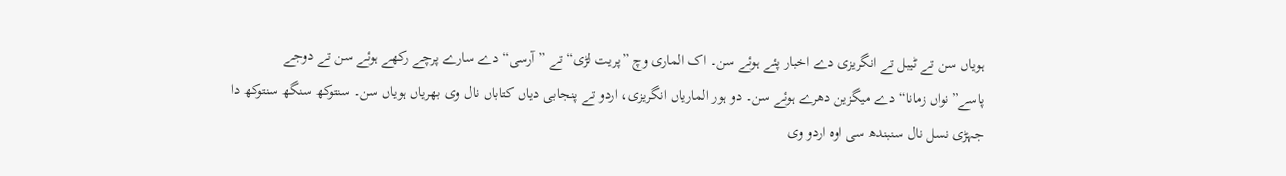ہویاں سن تے ٹیبل تے انگریزی دے اخبار پئے ہوئے سن۔ اک الماری وچ ”پریت لڑی“ تے ”آرسی“ دے سارے پرچے رکھے ہوئے سن تے دوجے پاسے”نواں زمانا“ دے میگزین دھرے ہوئے سن۔ دو ہور الماریاں انگریزی، اردو تے پنجابی دیاں کتاباں نال وی بھریاں ہویاں سن۔ سنتوکھ سنگھ سنتوکھ دا جہڑی نسل نال سنبندھ سی اوہ اردو وی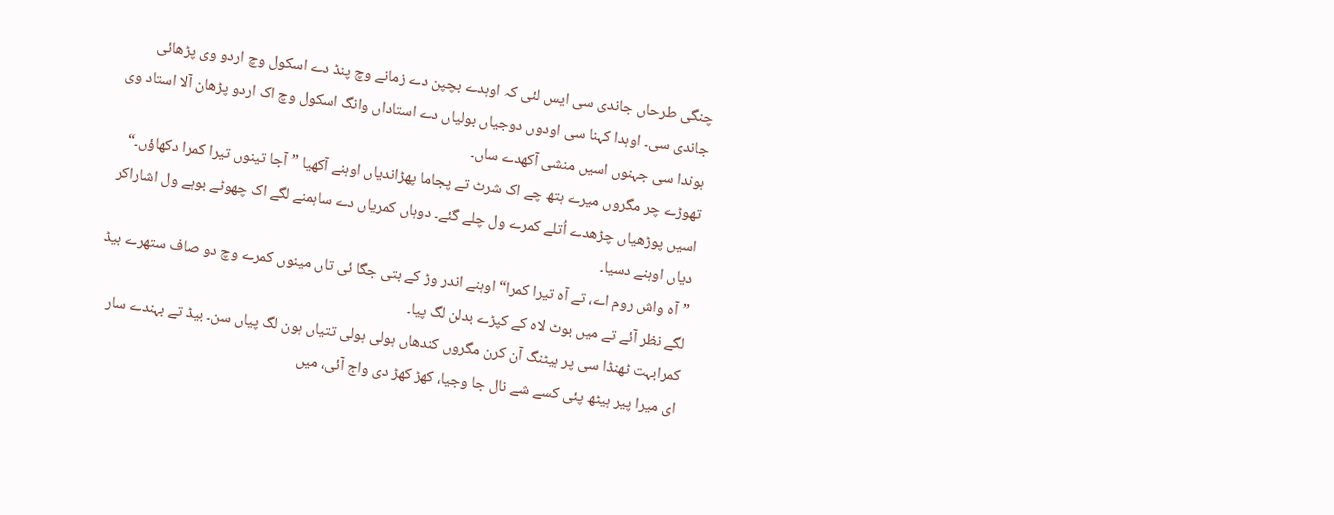چنگی طرحاں جاندی سی ایس لئی کہ اوہدے بچپن دے زمانے وچ پنڈ دے اسکول وچ اردو وی پڑھائی جاندی سی۔ اوہدا کہنا سی اودوں دوجیاں بولیاں دے استاداں وانگ اسکول وچ اک اردو پڑھان آلا استاد وی ہوندا سی جہنوں اسیں منشی آکھدے ساں۔
تھوڑے چر مگروں میرے ہتھ چے اک شرٹ تے پجاما پھڑاندیاں اوہنے آکھیا ”آجا تینوں تیرا کمرا دکھاؤں۔“ اسیں پوڑھیاں چڑھدے اُتلے کمرے ول چلے گئے۔ دوہاں کمریاں دے ساہمنے لگے اک چھوٹے بوہے ول اشاراکر دیاں اوہنے دسیا۔
”آہ واش روم اے، تے آہ تیرا کمرا“ اوہنے اندر وڑ کے بتی جگا ئی تاں مینوں کمرے وچ دو صاف ستھرے بیڈ لگے نظر آئے تے میں بوٹ لاہ کے کپڑے بدلن لگ پیا۔
کمرابہت ٹھنڈا سی پر ہیٹنگ آن کرن مگروں کندھاں ہولی ہولی تتیاں ہون لگ پیاں سن۔ بیڈ تے بہندے سار ای میرا پیر ہیٹھ پئی کسے شے نال جا وجیا، کھڑ کھڑ دی واج آئی، میں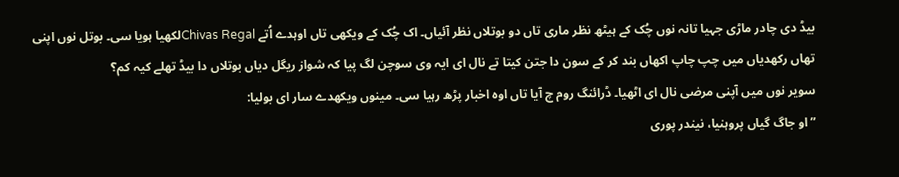بیڈ دی چادر ماڑی جہیا تانہ نوں چُک کے ہیٹھ نظر ماری تاں دو بوتلاں نظر آئیاں۔ اک چُک کے ویکھی تاں اوہدے اُتے Chivas Regalلکھیا ہویا سی۔ بوتل نوں اپنی تھاں رکھدیاں میں چپ چاپ اکھاں بند کر کے سون دا جتن کیتا تے نال ای ایہ وی سوچن لگ پیا کہ شواز ریگل دیاں بوتلاں دا بیڈ تھلے کیہ کم؟
سویر نوں میں آپنی مرضی نال ای اٹھیا۔ ڈرائنگ روم چ آیا تاں اوہ اخبار پڑھ رہیا سی۔ مینوں ویکھدے سار ای بولیا:
”او جاگ گیاں پروہنیا، نیندر پوری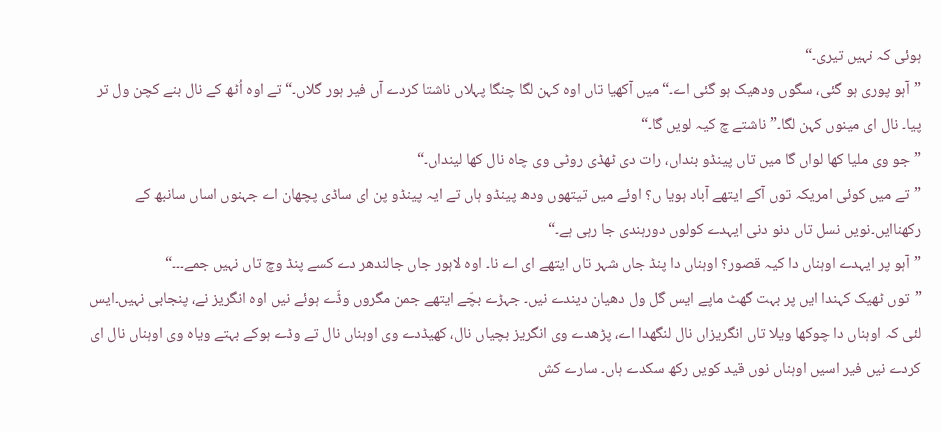ہوئی کہ نہیں تیری۔“
”آہو پوری ہو گئی، سگوں ودھیک ہو گئی اے۔“ میں آکھیا تاں اوہ کہن لگا چنگا پہلاں ناشتا کردے آں فیر ہور گلاں۔“ تے اوہ اُٹھ کے نال بنے کچن ول تر پیا۔ نال ای مینوں کہن لگا۔”ناشتے چ کیہ لویں گا۔“
”جو وی ملیا کھا لواں گا میں تاں پینڈو بنداں، رات دی ٹھڈی روٹی وی چاہ نال کھا لینداں۔“
”تے میں کوئی امریکہ توں آکے ایتھے آباد ہویا ں؟ اوئے میں تیتھوں ودھ پینڈو ہاں تے ایہ پینڈو پن ای ساڈی پچھان اے جہنوں اساں سانبھ کے رکھناایں۔نویں نسل تاں دنو دنی ایہدے کولوں دورہندی جا رہی ہے۔“
”آہو پر ایہدے اوہناں دا کیہ قصور؟ اوہناں دا پنڈ جاں شہر تاں ایتھے ای اے نا۔ اوہ لاہور جاں جالندھر دے کسے پنڈ وچ تاں نہیں جمے۔۔۔“
”توں ٹھیک کہندا ایں پر بہت گھٹ ماپے ایس گل ول دھیان دیندے نیں۔ جہڑے بچّے ایتھے جمن مگروں وڈّے ہوئے نیں اوہ انگریز نے، پنجابی نہیں۔ایس لئی کہ اوہناں دا چوکھا ویلا تاں انگریزاں نال لنگھدا اے، پڑھدے وی انگریز بچیاں نال، کھیڈدے وی اوہناں نال تے وڈے ہوکے بہتے ویاہ وی اوہناں نال ای کردے نیں فیر اسیں اوہناں نوں قید کویں رکھ سکدے ہاں۔ سارے کش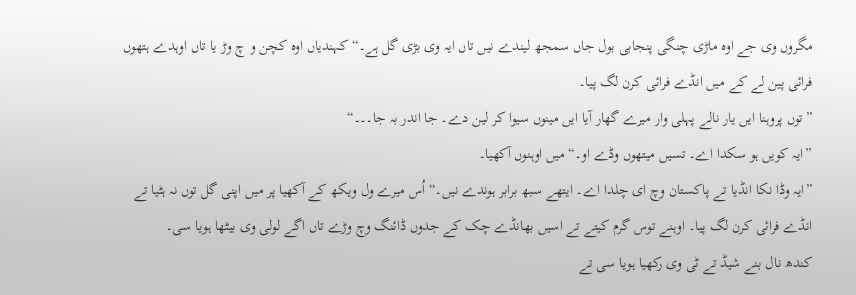مگروں وی جے اوہ ماڑی چنگی پنجابی بول جاں سمجھ لیندے نیں تاں ایہ وی بڑی گل ہے۔“کہندیاں اوہ کچن و چ وڑ یا تاں اوہدے ہتھوں فرائی پین لے کے میں انڈے فرائی کرن لگ پیا۔
”توں پروہنا ایں یار نالے پہلی وار میرے گھار آیا ایں مینوں سیوا کر لین دے۔ جا اندر بہ جا۔۔۔“
”ایہ کویں ہو سکدا اے۔ تسیں میتھوں وڈے او۔“ میں اوہنوں آکھیا۔
”ایہ وڈا نکا انڈیا تے پاکستان وچ ای چلدا اے۔ ایتھے سبھ برابر ہوندے نیں۔“ اُس میرے ول ویکھ کے آکھیا پر میں اپنی گل توں نہ ہٹیا تے انڈے فرائی کرن لگ پیا۔ اوہنے توس گرم کیتے تے اسیں بھانڈے چک کے جدوں ڈائنگ وچ وڑے تاں اگے لولی وی بیٹھا ہویا سی۔
کندھ نال بنے شیڈ تے ٹی وی رکھیا ہویا سی تے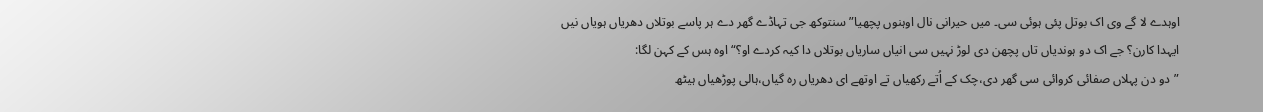اوہدے لا گے وی اک بوتل پئی ہوئی سی۔ میں حیرانی نال اوہنوں پچھیا”سنتوکھ جی تہاڈے گھر دے ہر پاسے بوتلاں دھریاں ہویاں نیں ایہدا کارن؟ جے اک دو ہوندیاں تاں پچھن دی لوڑ نہیں سی انیاں ساریاں بوتلاں دا کیہ کردے او؟“ اوہ ہس کے کہن لگا:
”دو دن پہلاں صفائی کروائی سی گھر دی،چک کے اُتے رکھیاں تے اوتھے ای دھریاں رہ گیاں،ہالی پوڑھیاں ہیٹھ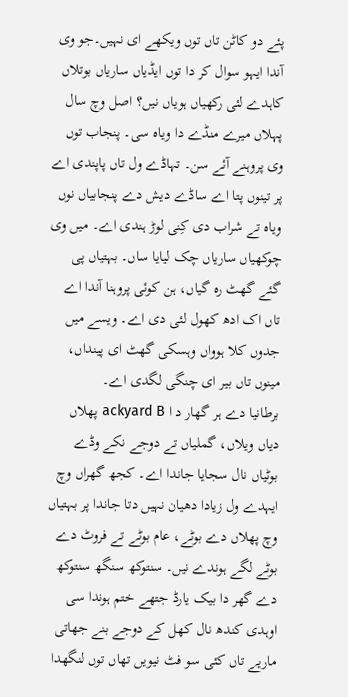پئے دو کاٹن تاں توں ویکھے ای نہیں۔جو وی آندا ایہو سوال کر دا توں ایڈیاں ساریاں بوتلاں کاہدے لئی رکھیاں ہویاں نیں؟ اصل وچ سال پہلاں میرے منڈے دا ویاہ سی۔ پنجاب توں وی پروہنے آئے سن۔ تہاڈے ول تاں پاپندی اے پر تینوں پتا اے ساڈے دیش دے پنجابیاں نوں ویاہ تے شراب دی کِنی لوڑ ہندی اے۔ میں وی چوکھیاں ساریاں چک لیایا ساں۔ بہتیاں پی گئے گھٹ رہ گیاں، ہن کوئی پروہنا آندا اے تاں اک ادھ کھول لئی دی اے۔ ویسے میں جدوں کلا ہوواں وہسکی گھٹ ای پینداں، مینوں تاں بیر ای چنگی لگدی اے۔
برطانیا دے ہر گھار د ا ackyard B پھلاں دیاں ویلاں، گملیاں تے دوجے نکے وڈے بوٹیاں نال سجایا جاندا اے۔ کجھ گھراں وچ ایہدے ول زیادا دھیان نہیں دتا جاندا پر بہتیاں وچ پھلاں دے بوٹے، عام بوٹے تے فروٹ دے بوٹے لگے ہوندے نیں۔ سنتوکھ سنگھ سنتوکھ دے گھر دا بیک یارڈ جتھے ختم ہوندا سی اوہدی کندھ نال کھل کے دوجے بنے جھاتی ماریے تاں کئی سو فٹ نیویں تھاں توں لنگھدا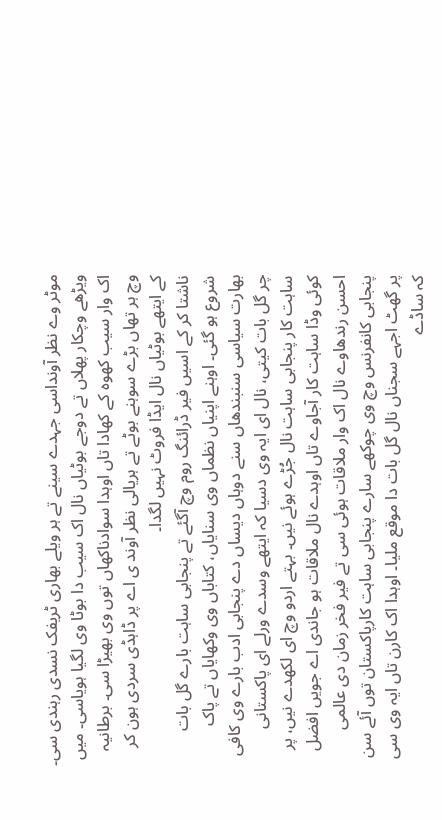موٹر وے نظر آونداسی جہدے سینے تے ہر ویلے بھاری ٹریفک نسدی رہندی سی۔ ویڑھے وچکار پھلاں تے دوجے بوٹیاں نال اک سیب دا بوٹا وی لگیا ہویاسی۔ میں اک وار سیب کھوہ کے کھادا تاں اوہدا سوادناکھاں توں وی بھیڑا سی۔ برطانیہ وچ ہر تھاں بڑے سوہنے بوٹے تے ہریالی نظر آوند ی اے پر ڈاہڈی سردی ہون کر کے ایتھے بوٹیاں نال ایڈا فروٹ نہیں لگدا۔
ناشتا کر کے اسیں فیر ڈرائنگ روم وچ آگئے تے پنجابی ساہت بارے گل بات شروع ہو گئی۔ اوہنے اپنیاں نظماں وی سنایاں، کتاباں وی وکھایاں تے پاک بھارت سیاسی سنبندھاں سنے دوہاں دیساں دے پنجابی ادب بارے وی کافی چر گل بات کیتی، نال ای ایہ وی دسیا کہ ایتھے وسدے ورلے ای پاکستانی ساہت کار پنجابی ساہت نال جُڑے ہوئے نیں۔ بہتے اردو وچ ای لکھدے نیں، پر کوئی وڈا ساہت کار آجاوے تاں اوہدے نال ملاقات ہو جاندی اے جویں افضل احسن رندھاوے نال اک وار ملاقات ہوئی سی تے فیر فخر زمان دی عالمی پنجابی کانفرنس وچ وی چوکھے سارے پنجابی ساہت کارپاکستان توں آئے سن پر گھٹ اجہے سجناں نال گل بات دا موقع ملیا۔ اوہدا اک کارن تاں ایہ وی سی کہ ساڈے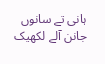ہانی تے سانوں جانن آلے لکھیک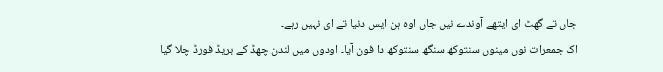جاں تے گھٹ ای ایتھے آوندے نیں جاں اوہ ہن ایس دنیا تے ای نہیں رہے۔
اک جمعرات نوں مینوں سنتوکھ سنگھ سنتوکھ دا فون آیا۔ اودوں میں لندن چھڈ کے بریڈ فورڈ چلا گیا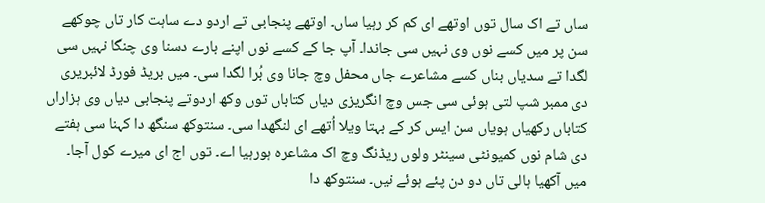ساں تے اک سال توں اوتھے ای کم کر رہیا ساں۔ اوتھے پنجابی تے اردو دے ساہت کار تاں چوکھے سن پر میں کسے نوں وی نہیں سی جاندا۔ آپ جا کے کسے نوں اپنے بارے دسنا وی چنگا نہیں سی لگدا تے سدیاں بناں کسے مشاعرے جاں محفل وچ جانا وی بُرا لگدا سی۔ میں بریڈ فورڈ لائبریری دی ممبر شپ لتی ہوئی سی جس وچ انگریزی دیاں کتاباں توں وکھ اردوتے پنجابی دیاں وی ہزاراں کتاباں رکھیاں ہویاں سن ایس کر کے بہتا ویلا اُتھے ای لنگھدا سی۔ سنتوکھ سنگھ دا کہنا سی ہفتے دی شام نوں کمیونٹی سینٹر ولوں ریڈنگ وچ اک مشاعرہ ہورہیا اے۔ توں اج ای میرے کول آجا۔ میں آکھیا ہالی تاں دو دن پئے ہوئے نیں۔ سنتوکھ دا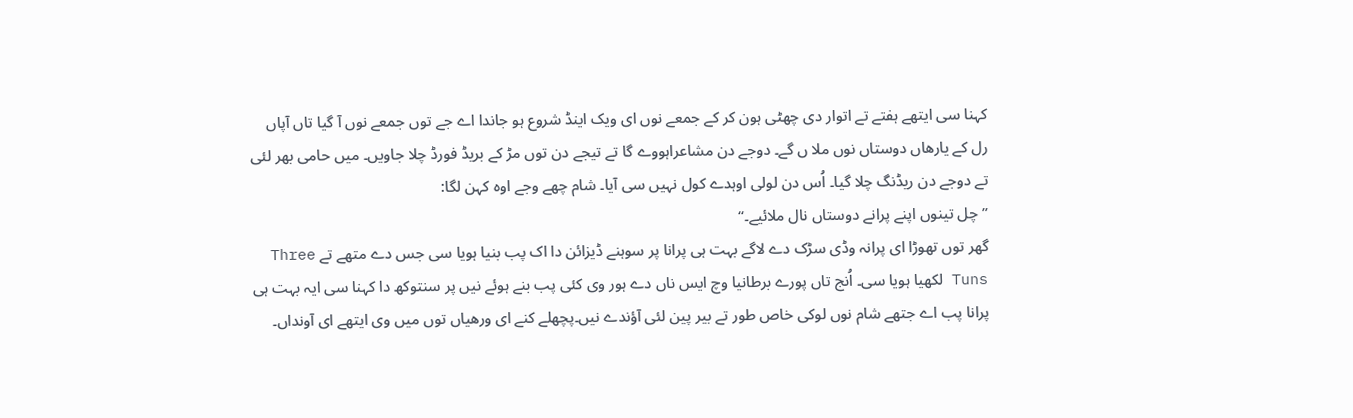کہنا سی ایتھے ہفتے تے اتوار دی چھٹی ہون کر کے جمعے نوں ای ویک اینڈ شروع ہو جاندا اے جے توں جمعے نوں آ گیا تاں آپاں رل کے یارھاں دوستاں نوں ملا ں گے۔ دوجے دن مشاعراہووے گا تے تیجے دن توں مڑ کے بریڈ فورڈ چلا جاویں۔ میں حامی بھر لئی تے دوجے دن ریڈنگ چلا گیا۔ اُس دن لولی اوہدے کول نہیں سی آیا۔ شام چھے وجے اوہ کہن لگا:
”چل تینوں اپنے پرانے دوستاں نال ملائیے۔“
گھر توں تھوڑا ای پرانہ وڈی سڑک دے لاگے بہت ہی پرانا پر سوہنے ڈیزائن دا اک پب بنیا ہویا سی جس دے متھے تے Three Tuns لکھیا ہویا سی۔ اُنج تاں پورے برطانیا وچ ایس ناں دے ہور وی کئی پب بنے ہوئے نیں پر سنتوکھ دا کہنا سی ایہ بہت ہی پرانا پب اے جتھے شام نوں لوکی خاص طور تے بیر پین لئی آؤندے نیں۔پچھلے کنے ای ورھیاں توں میں وی ایتھے ای آونداں۔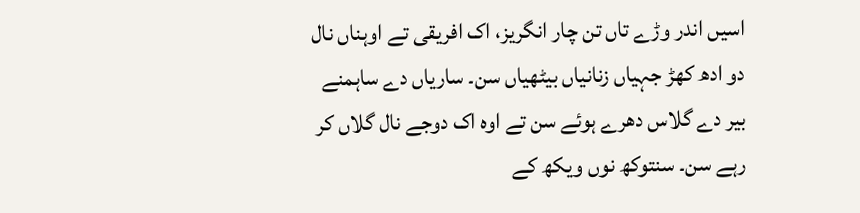اسیں اندر وڑے تاں تن چار انگریز، اک افریقی تے اوہناں نال دو ادھ کھڑ جہیاں زنانیاں بیٹھیاں سن۔ ساریاں دے ساہمنے بیر دے گلاس دھرے ہوئے سن تے اوہ اک دوجے نال گلاں کر رہے سن۔ سنتوکھ نوں ویکھ کے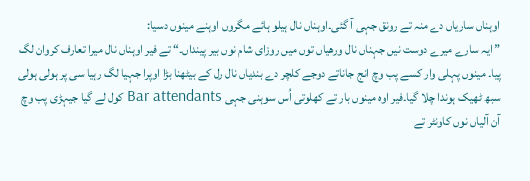اوہناں ساریاں دے منہ تے رونق جہی آ گئی۔اوہناں نال ہیلو ہائے مگروں اوہنے مینوں دسیا:
”ایہ سارے میرے دوست نیں جہناں نال ورھیاں توں میں روزای شام نوں بیر پینداں۔“ تے فیر اوہناں نال میرا تعارف کروان لگ پیا۔ مینوں پہلی وار کسے پب وچ انج جاناتے دوجے کلچر دے بندیاں نال رل کے بیٹھنا بڑا اوپرا جہیا لگ رہیا سی پر ہولی ہولی سبھ ٹھیک ہوندا چلا گیا۔فیر اوہ مینوں بار تے کھلوتی اُس سوہنی جہی Bar attendants کول لے گیا جیہڑی پب وچ آن آلیاں نوں کاونٹر تے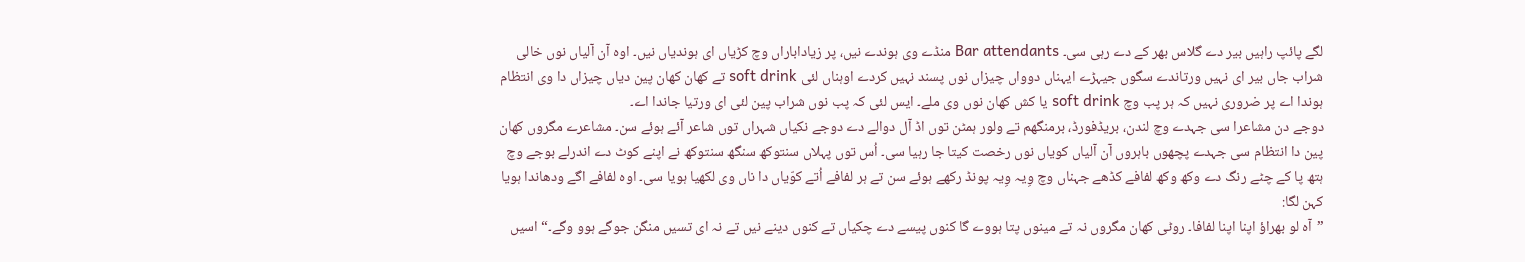لگے پائپ راہیں بیر دے گلاس بھر کے دے رہی سی۔ Bar attendants منڈے وی ہوندے نیں، پر زیاداباراں وچ کڑیاں ای ہوندیاں نیں۔ اوہ آن آلیاں نوں خالی شراب جاں بیر ای نہیں ورتاندے سگوں جیہڑے ایہناں دوواں چیزاں نوں پسند نہیں کردے اوہناں لئی soft drink تے کھان کھان پین دیاں چیزاں دا وی انتظام ہوندا اے پر ضروری نہیں کہ ہر پب وچ soft drink یا کش کھان نوں وی ملے۔ ایس لئی کہ پب نوں شراب پین لئی ای ورتیا جاندا اے۔
دوجے دن مشاعرا سی جہدے وچ لندن، بریڈفورڈ، برمنگھم تے ولور ہمٹن توں اڈ آل دوالے دے دوجے نکیاں شہراں توں شاعر آئے ہوئے سن۔ مشاعرے مگروں کھان پین دا انتظام سی جہدے پچھوں باہروں آن آلیاں کویاں نوں رخصت کیتا جا رہیا سی۔ اُس توں پہلاں سنتوکھ سنگھ سنتوکھ نے اپنے کوٹ دے اندرلے بوجے وچ ہتھ پا کے چٹے رنگ دے وکھ وکھ لفافے کڈھے جہناں وچ وِیہ وِیہ پونڈ رکھے ہوئے سن تے ہر لفافے اُتے کوّیاں دا ناں وی لکھیا ہویا سی۔ اوہ لفافے اگے ودھاندا ہویا کہن لگا:
”آہ لو بھراؤ اپنا اپنا لفافا۔ روٹی کھان مگروں نہ تے مینوں پتا ہووے گا کنوں پیسے دے چکیاں تے کنوں دینے نیں تے نہ ای تسیں منگن جوگے ہوو وگے۔“ اسیں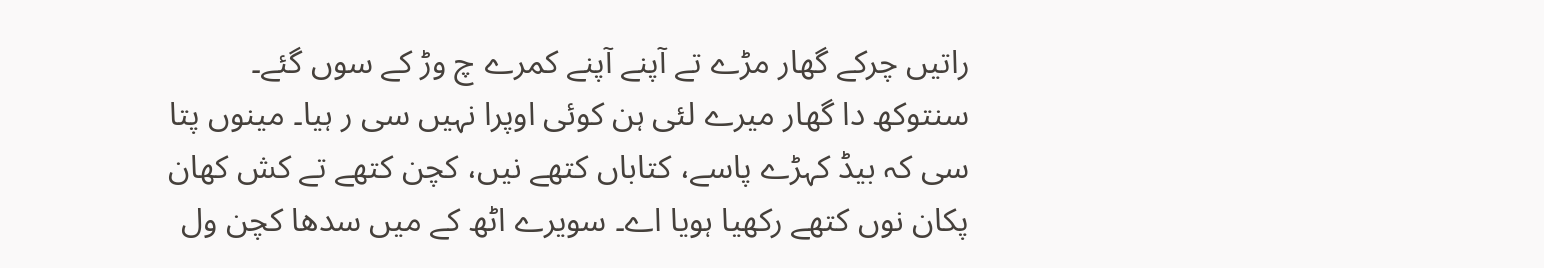راتیں چرکے گھار مڑے تے آپنے آپنے کمرے چ وڑ کے سوں گئے۔
سنتوکھ دا گھار میرے لئی ہن کوئی اوپرا نہیں سی ر ہیا۔ مینوں پتا سی کہ بیڈ کہڑے پاسے، کتاباں کتھے نیں، کچن کتھے تے کش کھان پکان نوں کتھے رکھیا ہویا اے۔ سویرے اٹھ کے میں سدھا کچن ول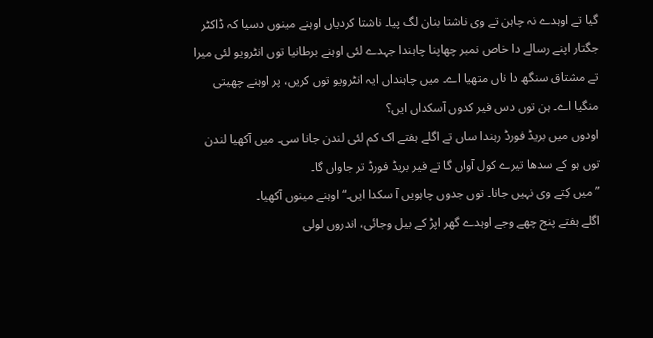گیا تے اوہدے نہ چاہن تے وی ناشتا بنان لگ پیا۔ ناشتا کردیاں اوہنے مینوں دسیا کہ ڈاکٹر جگتار اپنے رسالے دا خاص نمبر چھاپنا چاہندا جہدے لئی اوہنے برطانیا توں انٹرویو لئی میرا تے مشتاق سنگھ دا ناں متھیا اے۔ میں چاہنداں ایہ انٹرویو توں کریں، پر اوہنے چھیتی منگیا اے۔ ہن توں دس فیر کدوں آسکداں ایں؟
اودوں میں بریڈ فورڈ رہندا ساں تے اگلے ہفتے اک کم لئی لندن جانا سی۔ میں آکھیا لندن توں ہو کے سدھا تیرے کول آواں گا تے فیر بریڈ فورڈ تر جاواں گا۔
”میں کِتے وی نہیں جانا۔ توں جدوں چاہویں آ سکدا ایں۔“ اوہنے مینوں آکھیا۔
اگلے ہفتے پنج چھے وجے اوہدے گھر اپڑ کے بیل وجائی، اندروں لولی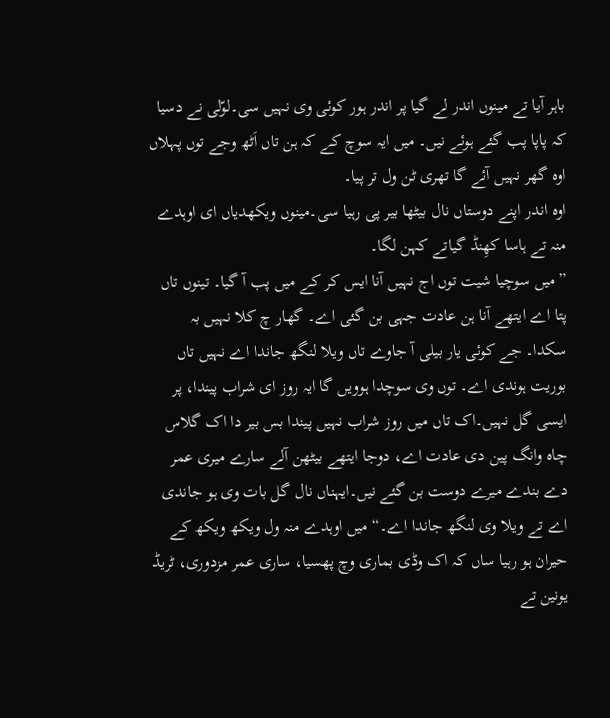باہر آیا تے مینوں اندر لے گیا پر اندر ہور کوئی وی نہیں سی۔لوّلی نے دسیا کہ پاپا پب گئے ہوئے نیں۔ میں ایہ سوچ کے کہ ہن تاں اَٹھ وجے توں پہلاں اوہ گھر نہیں آئے گا تھری ٹن ول تر پیا۔
اوہ اندر اپنے دوستاں نال بیٹھا بیر پی رہیا سی۔مینوں ویکھدیاں ای اوہدے منہ تے ہاسا کھِنڈ گیاتے کہن لگا۔
”میں سوچیا شیت توں اج نہیں آنا ایس کر کے میں پب آ گیا۔ تینوں تاں پتا اے ایتھے آنا ہن عادت جہی بن گئی اے۔ گھار چ کلا نہیں بہ سکدا۔ جے کوئی یار بیلی آ جاوے تاں ویلا لنگھ جاندا اے نہیں تاں بوریت ہوندی اے۔ توں وی سوچدا ہوویں گا ایہ روز ای شراب پیندا، پر ایسی گل نہیں۔اک تاں میں روز شراب نہیں پیندا بس بیر دا اک گلاس چاہ وانگ پین دی عادت اے، دوجا ایتھے بیٹھن آلے سارے میری عمر دے بندے میرے دوست بن گئے نیں۔ایہناں نال گل بات وی ہو جاندی اے تے ویلا وی لنگھ جاندا اے۔“ میں اوہدے منہ ول ویکھ ویکھ کے حیران ہو رہیا ساں کہ اک وڈی بماری وچ پھسیا، ساری عمر مزدوری، ٹریڈ یونین تے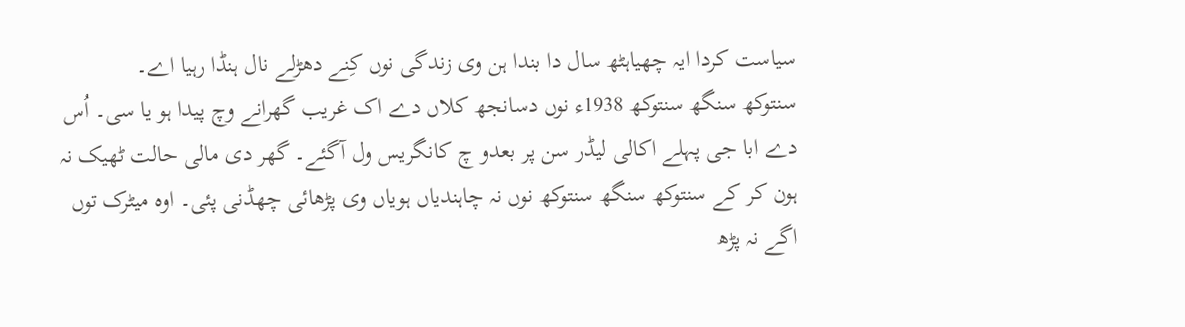سیاست کردا ایہ چھیاہٹھ سال دا بندا ہن وی زندگی نوں کِنے دھڑلے نال ہنڈا رہیا اے۔
سنتوکھ سنگھ سنتوکھ 1938ء نوں دسانجھ کلاں دے اک غریب گھرانے وچ پیدا ہو یا سی۔ اُس دے ابا جی پہلے اکالی لیڈر سن پر بعدو چ کانگریس ول آگئے۔ گھر دی مالی حالت ٹھیک نہ ہون کر کے سنتوکھ سنگھ سنتوکھ نوں نہ چاہندیاں ہویاں وی پڑھائی چھڈنی پئی۔ اوہ میٹرک توں اگے نہ پڑھ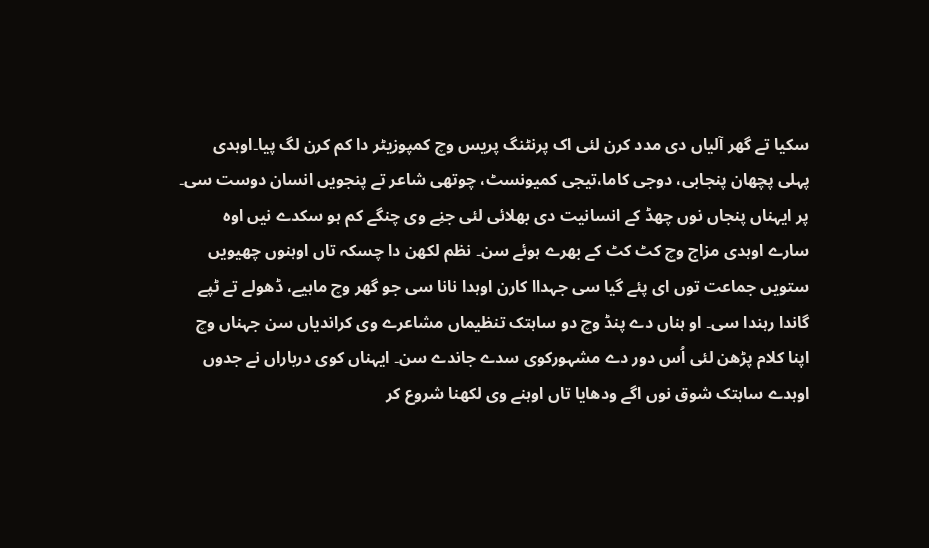سکیا تے گھر آلیاں دی مدد کرن لئی اک پرنٹنگ پریس وچ کمپوزیٹر دا کم کرن لگ پیا۔اوہدی پہلی پچھان پنجابی، دوجی کاما،تیجی کمیونسٹ، چوتھی شاعر تے پنجویں انسان دوست سی۔ پر ایہناں پنجاں نوں چھڈ کے انسانیت دی بھلائی لئی جنِے وی چنگے کم ہو سکدے نیں اوہ سارے اوہدی مزاج وچ کٹ کٹ کے بھرے ہوئے سن۔ نظم لکھن دا چسکہ تاں اوہنوں چھیویں ستویں جماعت توں ای پئے گیا سی جہداا کارن اوہدا نانا سی جو گھر وچ ماہیے، ڈھولے تے ٹپے گاندا رہندا سی۔ او ہناں دے پنڈ وچ دو ساہتک تنظیماں مشاعرے وی کراندیاں سن جہناں وچ اپنا کلام پڑھن لئی اُس دور دے مشہورکوی سدے جاندے سن۔ ایہناں کوی درباراں نے جدوں اوہدے ساہتک شوق نوں اگے ودھایا تاں اوہنے وی لکھنا شروع کر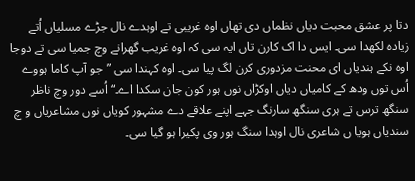دتا پر عشق محبت دیاں نظماں دی تھاں اوہ غریبی تے اوہدے نال جڑے مسلیاں اُتے زیادہ لکھدا سی۔ ایس دا اک کارن تاں ایہ سی کہ اوہ غریب گھرانے وچ جمیا سی تے دوجا اوہ نکے ہندیاں ای محنت مزدوری کرن لگ پیا سی۔ اوہ کہندا سی ”جو آپ کاما ہووے اُس توں ودھ کے کامیاں دیاں اوکڑاں نوں ہور کون جان سکدا اے۔“ اُسے دور وچ ناظر سنگھ ترس تے ہری سنگھ سارنگ جہے اپنے علاقے دے مشہور کویاں نوں مشاعریاں و چ سندیاں ہویا ں شاعری نال اوہدا سنگ ہور وی پکیرا ہو گیا سی۔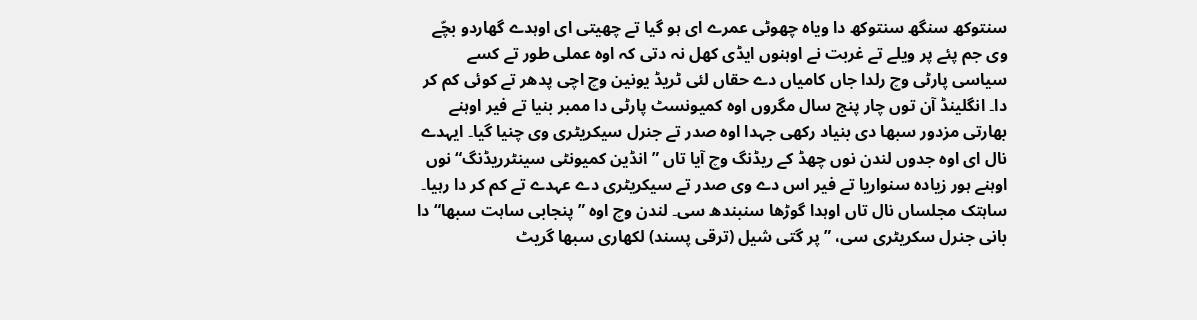سنتوکھ سنگھ سنتوکھ دا ویاہ چھوٹی عمرے ای ہو گیا تے چھیتی ای اوہدے گھاردو بچّے وی جم پئے پر ویلے تے غربت نے اوہنوں ایڈی کھل نہ دتی کہ اوہ عملی طور تے کسے سیاسی پارٹی وچ رلدا جاں کامیاں دے حقاں لئی ٹریڈ یونین وچ اچی پدھر تے کوئی کم کر دا۔ انگلینڈ آن توں چار پنج سال مگروں اوہ کمیونسٹ پارٹی دا ممبر بنیا تے فیر اوہنے بھارتی مزدور سبھا دی بنیاد رکھی جہدا اوہ صدر تے جنرل سیکریٹری وی چنیا گیا۔ ایہدے
نال ای اوہ جدوں لندن نوں چھڈ کے ریڈنگ وچ آیا تاں ”انڈین کمیونٹی سینٹرریڈنگ“ نوں اوہنے ہور زیادہ سنواریا تے فیر اس دے وی صدر تے سیکریٹری دے عہدے تے کم کر دا رہیا۔ ساہتک مجلساں نال تاں اوہدا گوڑھا سنبندھ سی۔ لندن وچ اوہ ”پنجابی ساہت سبھا“ دا بانی جنرل سکریٹری سی، ”پر گتی شیل (ترقی پسند) لکھاری سبھا گریٹ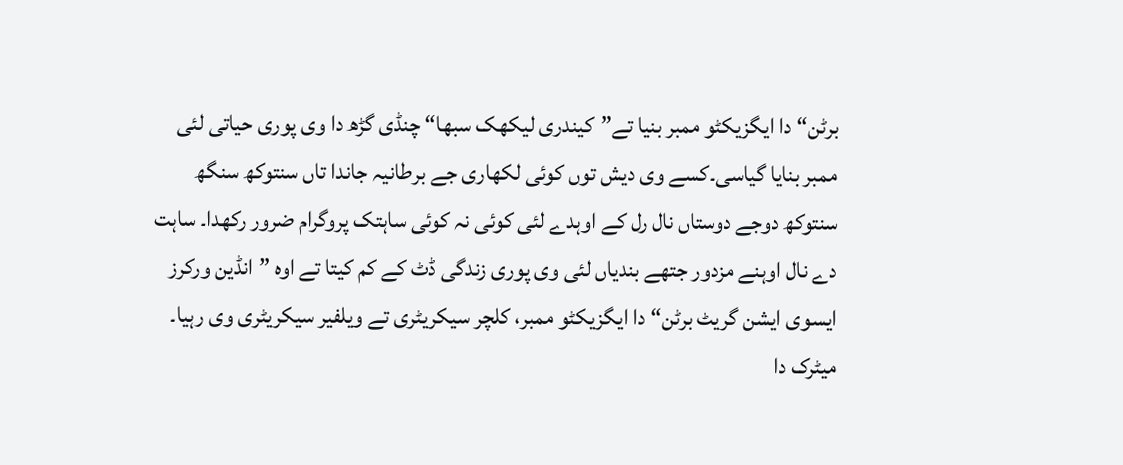برٹن“ دا ایگزیکٹو ممبر بنیا تے”کیندری لیکھک سبھا“ چنڈی گڑھ دا وی پوری حیاتی لئی ممبر بنایا گیاسی۔کسے وی دیش توں کوئی لکھاری جے برطانیہ جاندا تاں سنتوکھ سنگھ سنتوکھ دوجے دوستاں نال رل کے اوہدے لئی کوئی نہ کوئی ساہتک پروگرام ضرور رکھدا۔ ساہت دے نال اوہنے مزدور جتھے بندیاں لئی وی پوری زندگی ڈٹ کے کم کیتا تے اوہ ”انڈین ورکرز ایسوی ایشن گریٹ برٹن“ دا ایگزیکٹو ممبر، کلچر سیکریٹری تے ویلفیر سیکریٹری وی رہیا۔
میٹرک دا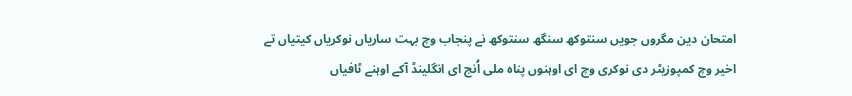امتحان دین مگروں جویں سنتوکھ سنگھ سنتوکھ نے پنجاب وچ بہت ساریاں نوکریاں کیتیاں تے اخیر وچ کمپوزیٹر دی نوکری وچ ای اوہنوں پناہ ملی اُنج ای انگلینڈ آکے اوہنے ٹافیاں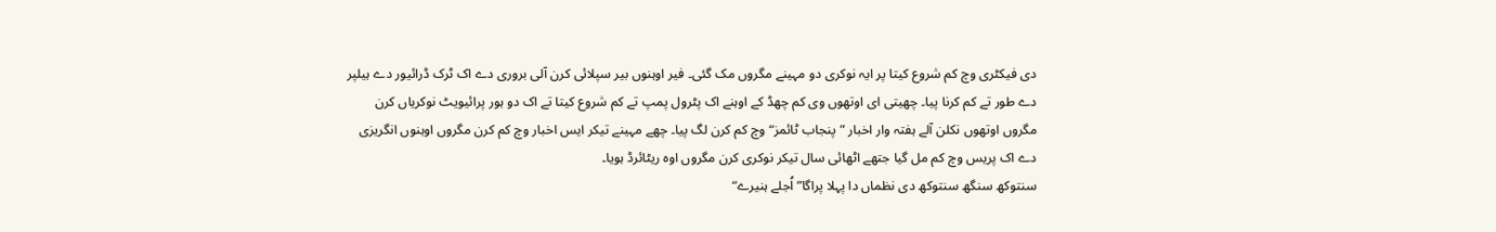دی فیکٹری وچ کم شروع کیتا پر ایہ نوکری دو مہینے مگروں مک گئی۔ فیر اوہنوں بیر سپلائی کرن آلی بروری دے اک ٹرک ڈرائیور دے ہیلپر دے طور تے کم کرنا پیا۔ چھیتی ای اوتھوں وی کم چھڈ کے اوہنے اک پٹرول پمپ تے کم شروع کیتا تے اک دو ہور پرائیویٹ نوکریاں کرن مگروں اوتھوں نکلن آلے ہفتہ وار اخبار ”پنجاب ٹائمز“ وچ کم کرن لگ پیا۔ چھے مہینے تیکر ایس اخبار وچ کم کرن مگروں اوہنوں انگریزی دے اک پریس وچ کم مل گیا جتھے اٹھائی سال تیکر نوکری کرن مگروں اوہ ریٹائرڈ ہویا۔
سنتوکھ سنگھ سنتوکھ دی نظماں دا پہلا پراگا”اُجلے ہنیرے“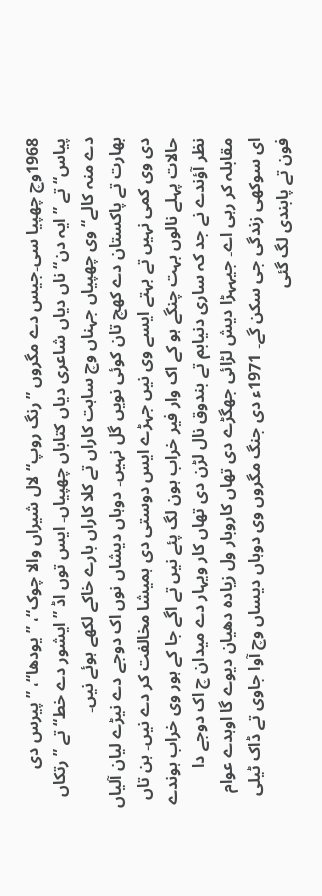1968وچ چھپیا سی۔جیس دے مگروں ”رنگ روپ“ لال شیراں والا چوک“، ”یودھا“، ”پیرس دی پیاس“ تے ”ایہ دن“ ناں دیاں شاعری دیاں کتاباں چھپیاں۔ ایس توں اڈ ”ایشور دے خط“ تے ”رتکاں دے منہ کالے“ وی چھپیاں جہناں وچ ساہت کاراں تے کلا کاراں بارے خاکے لکھے ہوئے نیں۔
بھارت تے پاکستان دے کھچ تان کوئی نویں گل نہیں۔ دوہاں دیشاں نوں اک دوجے دے نیڑے لیان آلیاں دی وی کمی نہیں تے بہتے ایسے وی نیں جہڑے ایس دوستی دی ہمیشا مخالفت کر دے نیں۔ ہن تاں حالات پہلے نالوں بہت چنگے ہو کے اک وار فیر خراب ہون لگ پئے نیں تے اگے جا کے ہور وی خراب ہوندے نظر آؤندے نے جد کہ ساری دنیابم تے بندوق نال لڑن دی تھاں کار ویہار دے میدان چ اک دوجے دا مقابلہ کر رہی اے۔ جیہہڑا دیش لڑائی جھگڑے دی تھاں کاروبار ول زیادہ دھیان دیوے گا اوہدے عوام ای سوکھی زندگی جی سکن گے۔ 1971ء دی جنگ مگروں وی دوہاں دیساں وچ آوا جاوی تے ڈاک ٹیلی فون تے پابندی لگ گئی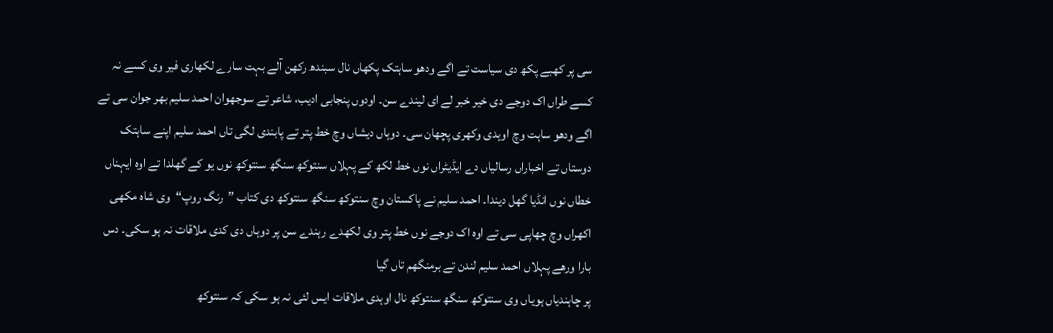سی پر کھبے پکھ دی سیاست تے اگے ودھو ساہتک پکھاں نال سبندھ رکھن آلے بہت سارے لکھاری فیر وی کسے نہ کسے طراں اک دوجے دی خیر خبر لے ای لیندے سن۔ اودوں پنجابی ادیب، شاعر تے سوجھوان احمد سلیم بھر جوان سی تے اگے ودھو ساہت وچ اوہدی وکھری پچھان سی۔ دوہاں دیشاں وچ خط پتر تے پابندی لگی تاں احمد سلیم اپنے ساہتک دوستاں تے اخباراں رسالیاں دے ایڈیٹراں نوں خط لکھ کے پہلاں سنتوکھ سنگھ سنتوکھ نوں یو کے گھلدا تے اوہ ایہناں خطاں نوں انڈیا گھل دیندا۔ احمد سلیم نے پاکستان وچ سنتوکھ سنگھ سنتوکھ دی کتاب ”رنگ روپ“وی شاہ مکھی اکھراں وچ چھاپی سی تے اوہ اک دوجے نوں خط پتر وی لکھدے رہندے سن پر دوہاں دی کدی ملاقات نہ ہو سکی۔ دس بارا ورھے پہلاں احمد سلیم لندن تے برمنگھم تاں گیا
پر چاہندیاں ہویاں وی سنتوکھ سنگھ سنتوکھ نال اوہدی ملاقات ایس لئی نہ ہو سکی کہ سنتوکھ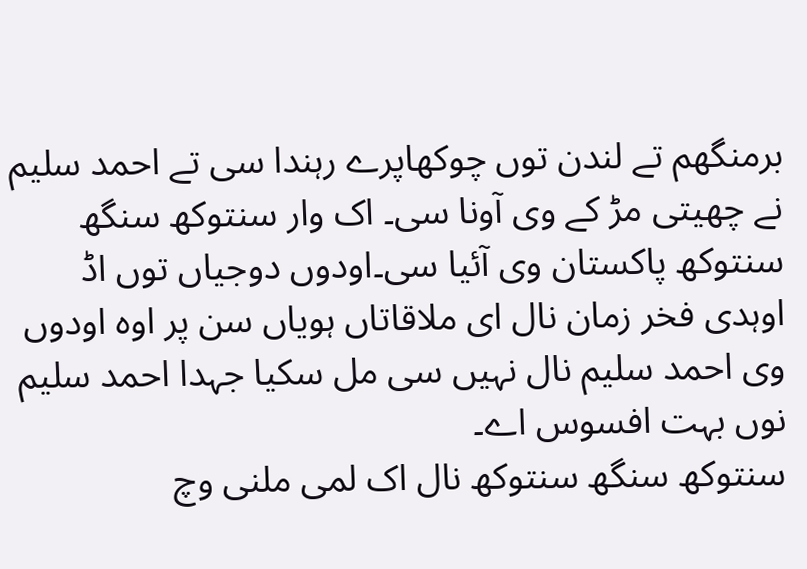برمنگھم تے لندن توں چوکھاپرے رہندا سی تے احمد سلیم نے چھیتی مڑ کے وی آونا سی۔ اک وار سنتوکھ سنگھ سنتوکھ پاکستان وی آئیا سی۔اودوں دوجیاں توں اڈ اوہدی فخر زمان نال ای ملاقاتاں ہویاں سن پر اوہ اودوں وی احمد سلیم نال نہیں سی مل سکیا جہدا احمد سلیم نوں بہت افسوس اے۔
سنتوکھ سنگھ سنتوکھ نال اک لمی ملنی وچ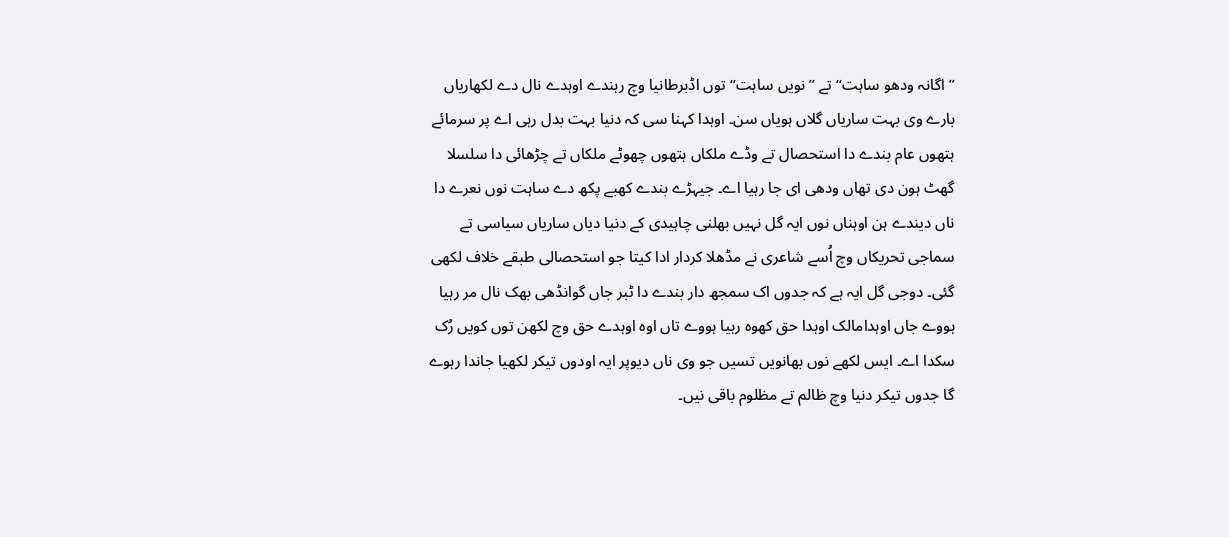”اگانہ ودھو ساہت“ تے ”نویں ساہت“ توں اڈبرطانیا وچ رہندے اوہدے نال دے لکھاریاں بارے وی بہت ساریاں گلاں ہویاں سن۔ اوہدا کہنا سی کہ دنیا بہت بدل رہی اے پر سرمائے ہتھوں عام بندے دا استحصال تے وڈے ملکاں ہتھوں چھوٹے ملکاں تے چڑھائی دا سلسلا گھٹ ہون دی تھاں ودھی ای جا رہیا اے۔ جیہڑے بندے کھبے پکھ دے ساہت نوں نعرے دا ناں دیندے ہن اوہناں نوں ایہ گل نہیں بھلنی چاہیدی کے دنیا دیاں ساریاں سیاسی تے سماجی تحریکاں وچ اُسے شاعری نے مڈھلا کردار ادا کیتا جو استحصالی طبقے خلاف لکھی گئی۔ دوجی گل ایہ ہے کہ جدوں اک سمجھ دار بندے دا ٹبر جاں گوانڈھی بھک نال مر رہیا ہووے جاں اوہدامالک اوہدا حق کھوہ رہیا ہووے تاں اوہ اوہدے حق وچ لکھن توں کویں رُک سکدا اے۔ ایس لکھے نوں بھانویں تسیں جو وی ناں دیوپر ایہ اودوں تیکر لکھیا جاندا رہوے گا جدوں تیکر دنیا وچ ظالم تے مظلوم باقی نیں۔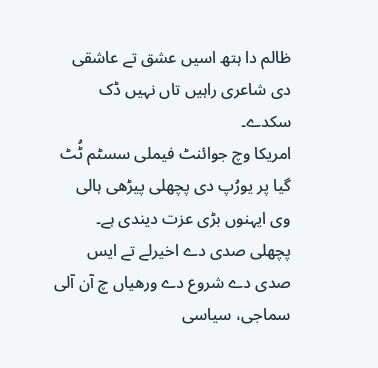ظالم دا ہتھ اسیں عشق تے عاشقی دی شاعری راہیں تاں نہیں ڈک سکدے۔
امریکا وچ جوائنٹ فیملی سسٹم ٹُٹ گیا پر یورُپ دی پچھلی پیڑھی ہالی وی ایہنوں بڑی عزت دیندی ہے۔ پچھلی صدی دے اخیرلے تے ایس صدی دے شروع دے ورھیاں چ آن آلی سماجی، سیاسی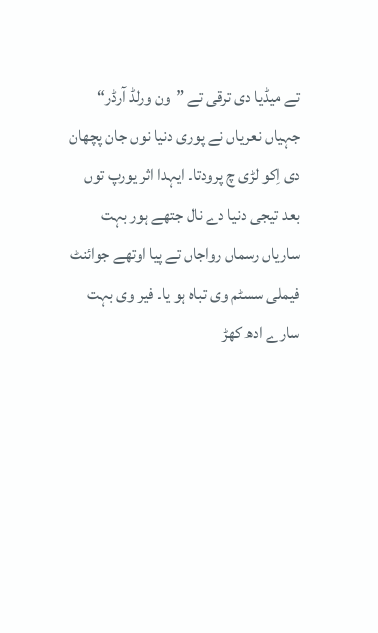تے میڈیا دی ترقی تے ”ون ورلڈ آرڈر“ جہیاں نعریاں نے پوری دنیا نوں جان پچھان دی اِکو لڑی چ پرودتا۔ ایہدا اثر یورپ توں بعد تیجی دنیا دے نال جتھے ہور بہت ساریاں رسماں رواجاں تے پیا اوتھے جوائنٹ فیملی سسٹم وی تباہ ہو یا۔ فیر وی بہت سارے ادھ کھڑ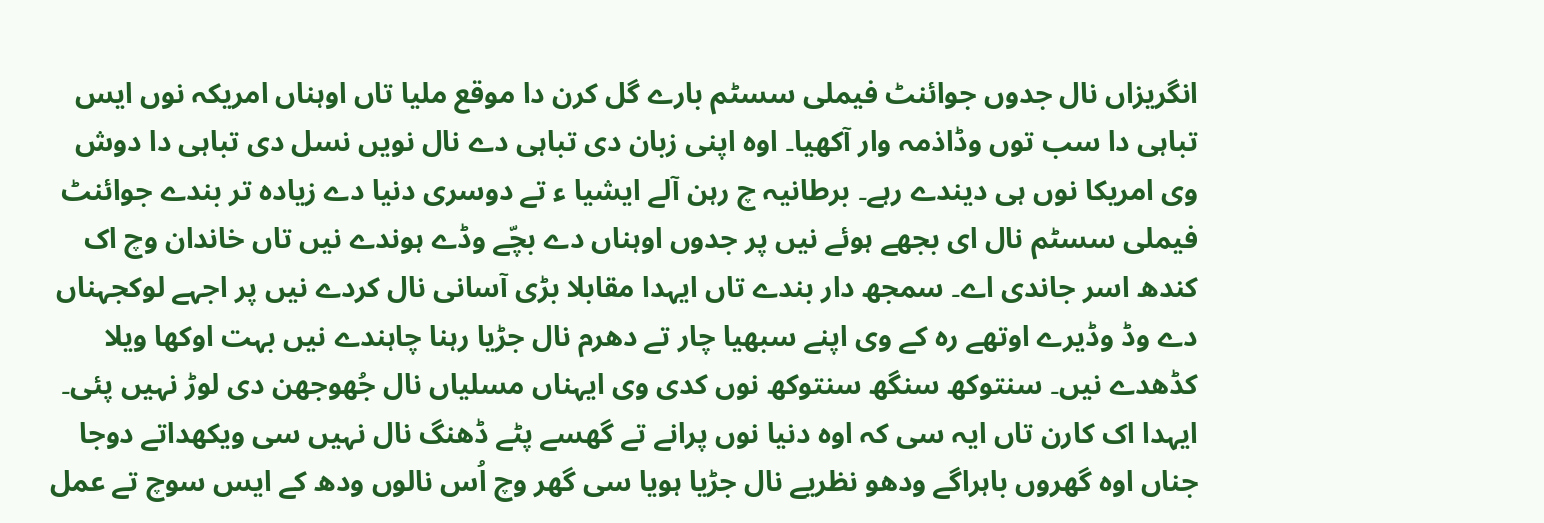انگریزاں نال جدوں جوائنٹ فیملی سسٹم بارے گل کرن دا موقع ملیا تاں اوہناں امریکہ نوں ایس تباہی دا سب توں وڈاذمہ وار آکھیا۔ اوہ اپنی زبان دی تباہی دے نال نویں نسل دی تباہی دا دوش وی امریکا نوں ہی دیندے رہے۔ برطانیہ چ رہن آلے ایشیا ء تے دوسری دنیا دے زیادہ تر بندے جوائنٹ فیملی سسٹم نال ای بجھے ہوئے نیں پر جدوں اوہناں دے بچّے وڈے ہوندے نیں تاں خاندان وچ اک کندھ اسر جاندی اے۔ سمجھ دار بندے تاں ایہدا مقابلا بڑی آسانی نال کردے نیں پر اجہے لوکجہناں دے وڈ وڈیرے اوتھے رہ کے وی اپنے سبھیا چار تے دھرم نال جڑیا رہنا چاہندے نیں بہت اوکھا ویلا کڈھدے نیں۔ سنتوکھ سنگھ سنتوکھ نوں کدی وی ایہناں مسلیاں نال جُھوجھن دی لوڑ نہیں پئی۔ ایہدا اک کارن تاں ایہ سی کہ اوہ دنیا نوں پرانے تے گھسے پٹے ڈھنگ نال نہیں سی ویکھداتے دوجا جناں اوہ گھروں باہراگے ودھو نظریے نال جڑیا ہویا سی گھر وچ اُس نالوں ودھ کے ایس سوچ تے عمل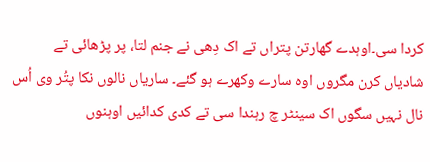کردا سی۔اوہدے گھارتن پتراں تے اک دِھی نے جنم لتا، پر پڑھائی تے شادیاں کرن مگروں اوہ سارے وکھرے ہو گئے۔ ساریاں نالوں نکا پتُر وی اُس نال نہیں سگوں اک سینٹر چ رہندا سی تے کدی کدائیں اوہنوں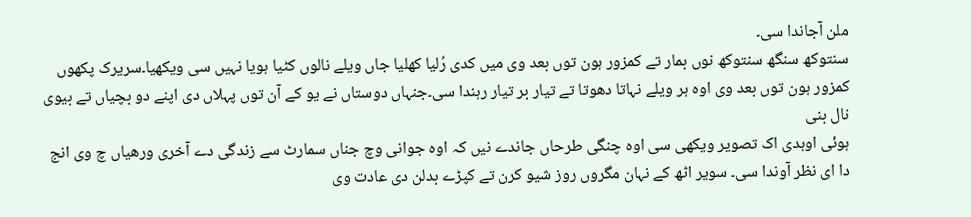ملن آجاندا سی۔
سنتوکھ سنگھ سنتوکھ نوں بمار تے کمزور ہون توں بعد وی میں کدی رُلیا کھلیا جاں ویلے نالوں کٹیا ہویا نہیں سی ویکھیا۔سریرک پکھوں کمزور ہون توں بعد وی اوہ ہر ویلے نہاتا دھوتا تے تیار بر تیار رہندا سی۔جنہاں دوستاں نے یو کے آن توں پہلاں دی اپنے دو بچیاں تے بیوی نال بنی
ہوئی اوہدی اک تصویر ویکھی سی اوہ چنگی طرحاں جاندے نیں کہ اوہ جوانی وچ جناں سمارٹ سے زندگی دے آخری ورھیاں چ وی انج دا ای نظر آوندا سی۔ سویر اٹھ کے نہان مگروں روز شیو کرن تے کپڑے بدلن دی عادت وی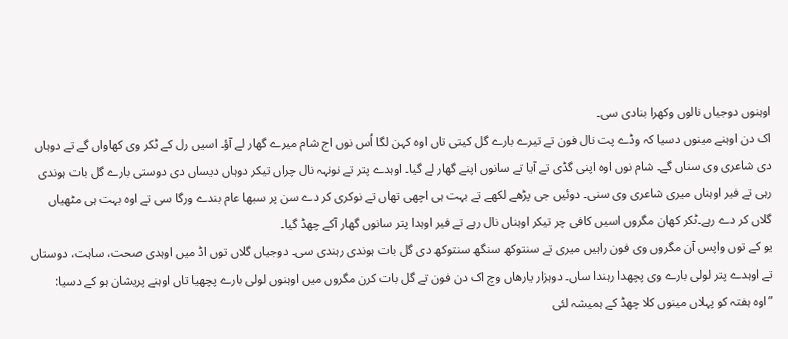اوہنوں دوجیاں نالوں وکھرا بنادی سی۔
اک دن اوہنے مینوں دسیا کہ وڈے پت نال فون تے تیرے بارے گل کیتی تاں اوہ کہن لگا اُس نوں اج شام میرے گھار لے آؤ۔ اسیں رل کے ٹکر وی کھاواں گے تے دوہاں دی شاعری وی سناں گے۔ شام نوں اوہ اپنی گڈی تے آیا تے سانوں اپنے گھار لے گیا۔ اوہدے پتر تے نونہہ نال چراں تیکر دوہاں دیساں دی دوستی بارے گل بات ہوندی رہی تے فیر اوہناں میری شاعری وی سنی۔ دوئیں جی پڑھے لکھے تے بہت ہی اچھی تھاں تے نوکری کر دے سن پر سبھا عام بندے ورگا سی تے اوہ بہت ہی مٹھیاں گلاں کر دے رہے۔ٹکر کھان مگروں اسیں کافی چر تیکر اوہناں نال رہے تے فیر اوہدا پتر سانوں گھار آکے چھڈ گیا۔
یو کے توں واپس آن مگروں وی فون راہیں میری تے سنتوکھ سنگھ سنتوکھ دی گل بات ہوندی رہندی سی۔ دوجیاں گلاں توں اڈ میں اوہدی صحت، ساہت، دوستاں تے اوہدے پتر لولی بارے وی پچھدا رہندا ساں۔ دوہزار یارھاں وچ اک دن فون تے گل بات کرن مگروں میں اوہنوں لولی بارے پچھیا تاں اوہنے پریشان ہو کے دسیا:
”اوہ ہفتہ کو پہلاں مینوں کلا چھڈ کے ہمیشہ لئی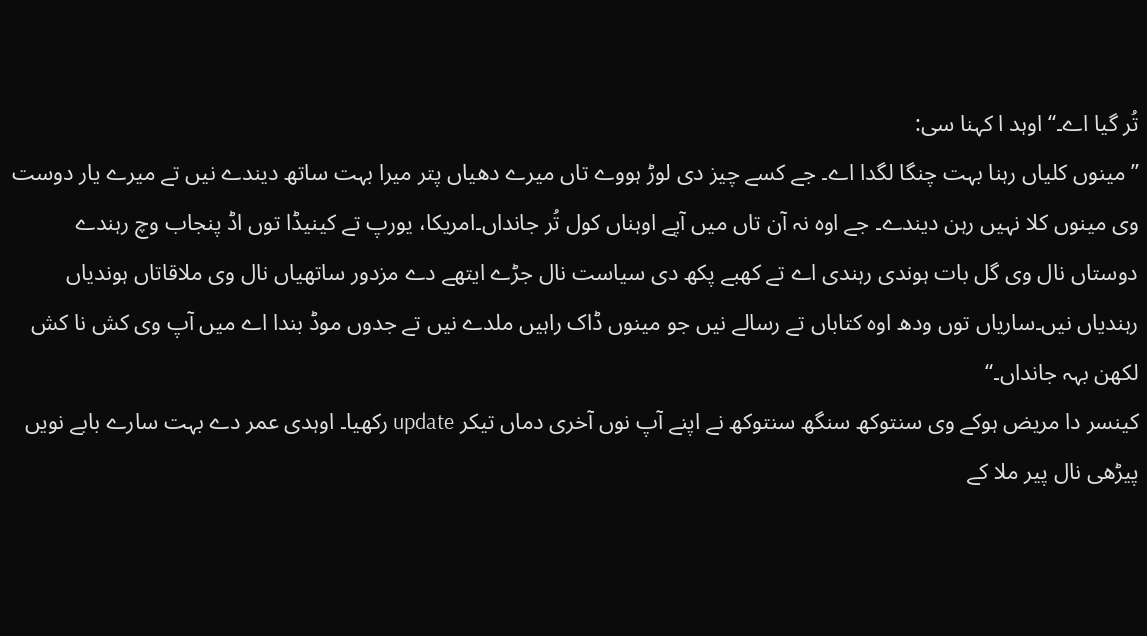تُر گیا اے۔“ اوہد ا کہنا سی:
”مینوں کلیاں رہنا بہت چنگا لگدا اے۔ جے کسے چیز دی لوڑ ہووے تاں میرے دھیاں پتر میرا بہت ساتھ دیندے نیں تے میرے یار دوست وی مینوں کلا نہیں رہن دیندے۔ جے اوہ نہ آن تاں میں آپے اوہناں کول تُر جانداں۔امریکا، یورپ تے کینیڈا توں اڈ پنجاب وچ رہندے دوستاں نال وی گل بات ہوندی رہندی اے تے کھبے پکھ دی سیاست نال جڑے ایتھے دے مزدور ساتھیاں نال وی ملاقاتاں ہوندیاں رہندیاں نیں۔ساریاں توں ودھ اوہ کتاباں تے رسالے نیں جو مینوں ڈاک راہیں ملدے نیں تے جدوں موڈ بندا اے میں آپ وی کش نا کش لکھن بہہ جانداں۔“
کینسر دا مریض ہوکے وی سنتوکھ سنگھ سنتوکھ نے اپنے آپ نوں آخری دماں تیکر update رکھیا۔ اوہدی عمر دے بہت سارے بابے نویں پیڑھی نال پیر ملا کے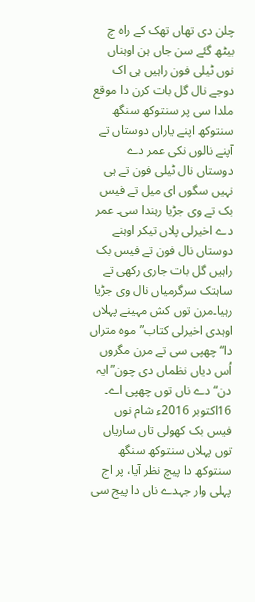چلن دی تھاں تھک کے راہ چ بیٹھ گئے سن جاں ہن اوہناں نوں ٹیلی فون راہیں ہی اک دوجے نال گل بات کرن دا موقع ملدا سی پر سنتوکھ سنگھ سنتوکھ اپنے یاراں دوستاں تے آپنے نالوں نکی عمر دے دوستاں نال ٹیلی فون تے ہی نہیں سگوں ای میل تے فیس بک تے وی جڑیا رہندا سی۔ عمر دے اخیرلی پلاں تیکر اوہنے دوستاں نال فون تے فیس بک راہیں گل بات جاری رکھی تے ساہتک سرگرمیاں نال وی جڑیا رہیا۔مرن توں کش مہینے پہلاں اوہدی اخیرلی کتاب”موہ متراں دا“ چھپی سی تے مرن مگروں اُس دیاں نظماں دی چون”ایہ دن“ دے ناں توں چھپی اے۔
16اکتوبر 2016ء شام نوں فیس بک کھولی تاں ساریاں توں پہلاں سنتوکھ سنگھ سنتوکھ دا پیچ نظر آیا، پر اج پہلی وار جہدے ناں دا پیج سی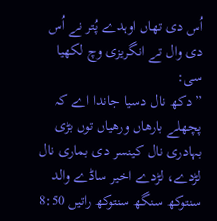اُس دی تھاں اوہدے پُتر نے اُس دی وال تے انگریزی وچ لکھیا سی:
”دکھ نال دسیا جاندا اے کہ پچھلے بارھاں ورھیاں توں بڑی بہادری نال کینسر دی بماری نال لڑدے، لڑدے اخیر ساڈے والد سنتوکھ سنگھ سنتوکھ راتیں 8:50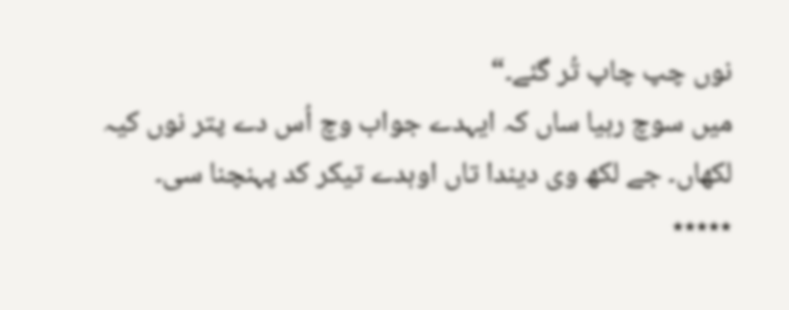نوں چپ چاپ تُر گئے۔“
میں سوچ رہیا ساں کہ ایہدے جواب وچ اُس دے پتر نوں کیہ لکھاں۔ جے لکھ وی دیندا تاں اوہدے تیکر کد پہنچنا سی۔
٭٭٭٭٭